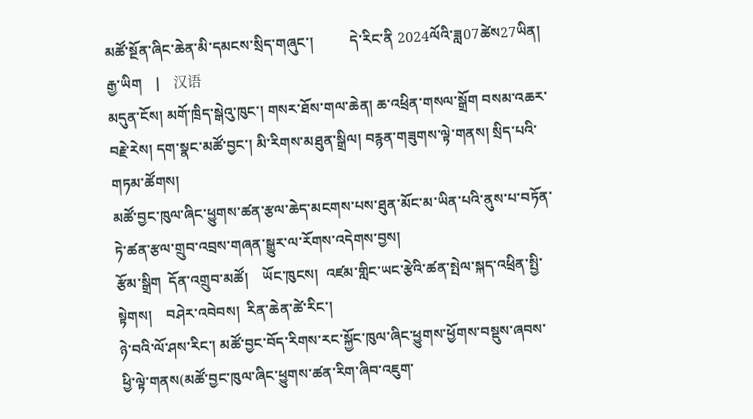མཚོ་སྔོན་ཞིང་ཆེན་མི་དམངས་སྲིད་གཞུང་།          དེ་རིང་ནི 2024ལོའི་ཟླ07ཚེས27ཡིན།
རྒྱ་ཡིག    |    汉语
མདུན་ངོས། མགོ་ཁྲིད་སྒེའུ་ཁུང་། གསར་ཐོས་གལ་ཆེན། ཆ་འཕྲིན་གསལ་སྒྲོག བསམ་འཆར་བརྗེ་རེས། དག་སྣང་མཚོ་བྱང་། མི་རིགས་མཐུན་སྒྲིལ། བརྙན་གཟུགས་ལྟེ་གནས། སྲིད་པའི་གཏམ་ཚོགས།
མཚོ་བྱང་ཁུལ་ཞིང་ཕྱུགས་ཚན་རྩལ་ཆེད་མངགས་པས་ཐུན་མོང་མ་ཡིན་པའི་ནུས་པ་བཏོན་ཏེ་ཚན་རྩལ་གྲུབ་འབྲས་གཞན་སྒྱུར་ལ་རོགས་འདེགས་བྱས།
རྩོམ་སྒྲིག  དོན་འགྲུབ་མཚོ།    ཡོང་ཁུངས།  འཛམ་གླིང་ཡང་རྩེའི་ཚན་སྤེལ་སྐད་འཕྲིན་སྤྱི་སྟེགས།    བཤེར་འབེབས།  རིན་ཆེན་ཚེ་རིང་།
ཉེ་བའི་ལོ་ཤས་རིང་། མཚོ་བྱང་བོད་རིགས་རང་སྐྱོང་ཁུལ་ཞིང་ཕྱུགས་ཕྱོགས་བསྡུས་ཞབས་ཕྱི་ལྟེ་གནས(མཚོ་བྱང་ཁུལ་ཞིང་ཕྱུགས་ཚན་རིག་ཞིབ་འཇུག་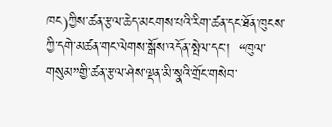ཁང)ཀྱིས་ཚན་རྩལ་ཆེད་མངགས་པའི་རིག་ཚན་དང་ཐོན་ཁུངས་ཀྱི་དགེ་མཚན་གང་ལེགས་སྒོས་འདོན་སྤེལ་དང་།  “ཁུལ་གསུམ”གྱི་ཚན་རྩལ་ཤེས་ལྡན་མི་སྣའི་གྲོང་གསེབ་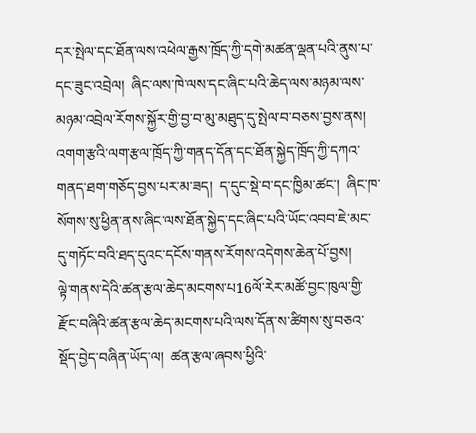དར་སྤེལ་དང་ཐོན་ལས་འཕེལ་རྒྱས་ཁྲོད་ཀྱི་དགེ་མཚན་ལྡན་པའི་ནུས་པ་དང་ཟུང་འབྲེལ།  ཞིང་ལས་ཁེ་ལས་དང་ཞིང་པའི་ཆེད་ལས་མཉམ་ལས་མཉམ་འབྲེལ་རོགས་སྐྱོར་གྱི་བྱ་བ་མུ་མཐུད་དུ་སྤེལ་བ་བཅས་བྱས་ནས།  འགག་རྩའི་ལག་རྩལ་ཁྲོད་ཀྱི་གནད་དོན་དང་ཐོན་སྐྱེད་ཁྲོད་ཀྱི་དཀའ་གནད་ཐག་གཅོད་བྱས་པར་མ་ཟད།  ད་དུང་སྡེ་བ་དང་ཁྱིམ་ཚང་།  ཞིང་ཁ་སོགས་སུ་ཕྱིན་ནས་ཞིང་ལས་ཐོན་སྐྱེད་དང་ཞིང་པའི་ཡོང་འབབ་ཇེ་མང་དུ་གཏོང་བའི་ཐད་དུའང་དངོས་གནས་རོགས་འདེགས་ཆེན་པོ་བྱས།
ལྟེ་གནས་དེའི་ཚན་རྩལ་ཆེད་མངགས་པ16ལོ་རེར་མཚོ་བྱང་ཁུལ་གྱི་རྫོང་བཞིའི་ཚན་རྩལ་ཆེད་མངགས་པའི་ལས་དོན་ས་ཚིགས་སུ་བཅའ་སྡོད་བྱེད་བཞིན་ཡོད་ལ།  ཚན་རྩལ་ཞབས་ཕྱིའི་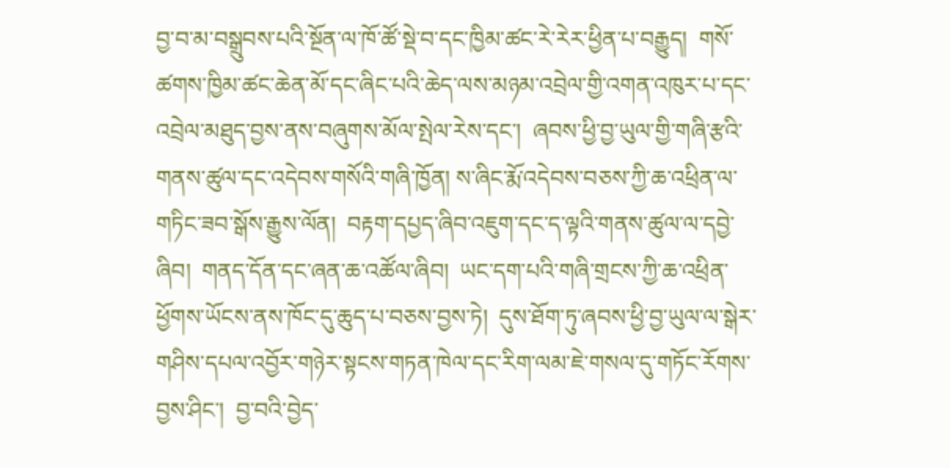བྱ་བ་མ་བསྒྲུབས་པའི་སྔོན་ལ་ཁོ་ཚོ་སྡེ་བ་དང་ཁྱིམ་ཚང་རེ་རེར་ཕྱིན་པ་བརྒྱུད།  གསོ་ཚགས་ཁྱིམ་ཚང་ཆེན་མོ་དང་ཞིང་པའི་ཆེད་ལས་མཉམ་འབྲེལ་གྱི་འགན་འཁུར་པ་དང་འབྲེལ་མཐུད་བྱས་ནས་བཞུགས་མོལ་སྤེལ་རེས་དང་།  ཞབས་ཕྱི་བྱ་ཡུལ་གྱི་གཞི་རྩའི་གནས་ཚུལ་དང་འདེབས་གསོའི་གཞི་ཁྱོན། ས་ཞིང་རྨོ་འདེབས་བཅས་ཀྱི་ཆ་འཕྲིན་ལ་གཏིང་ཟབ་སྒོས་རྒྱུས་ལོན།  བརྟག་དཔྱད་ཞིབ་འཇུག་དང་ད་ལྟའི་གནས་ཚུལ་ལ་དབྱེ་ཞིབ།  གནད་དོན་དང་ཞན་ཆ་འཚོལ་ཞིབ།  ཡང་དག་པའི་གཞི་གྲངས་ཀྱི་ཆ་འཕྲིན་ཕྱོགས་ཡོངས་ནས་ཁོང་དུ་ཆུད་པ་བཅས་བྱས་ཏེ།  དུས་ཐོག་ཏུ་ཞབས་ཕྱི་བྱ་ཡུལ་ལ་སྒེར་གཤིས་དཔལ་འབྱོར་གཉེར་སྟངས་གཏན་ཁེལ་དང་རིག་ལམ་ཇེ་གསལ་དུ་གཏོང་རོགས་བྱས་ཤིང་།  བྱ་བའི་བྱེད་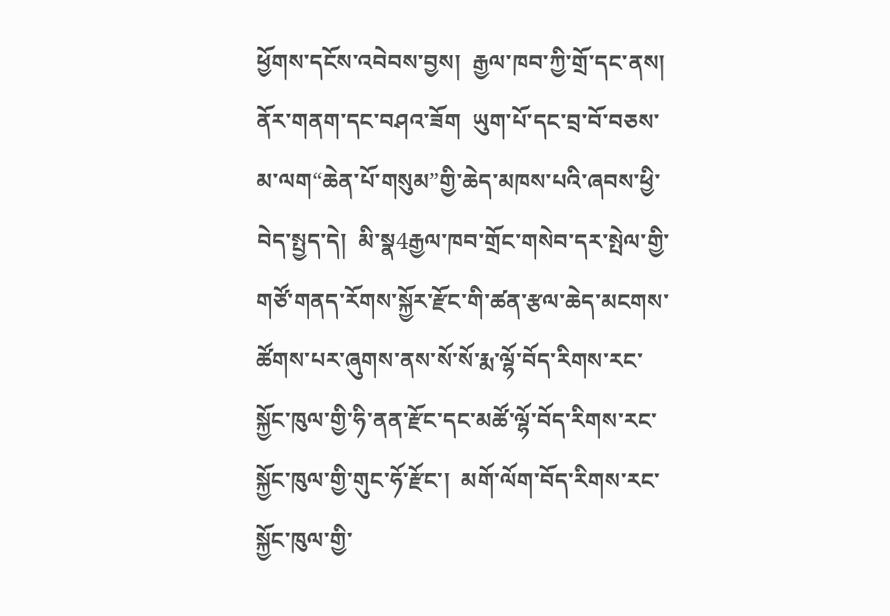ཕྱོགས་དངོས་འབེབས་བྱས།  རྒྱལ་ཁབ་ཀྱི་གྲོ་དང་ནས།  ནོར་གནག་དང་བཤའ་ཟོག  ཡུག་པོ་དང་བྲ་བོ་བཅས་མ་ལག“ཆེན་པོ་གསུམ”གྱི་ཆེད་མཁས་པའི་ཞབས་ཕྱི་བེད་སྤྱད་དེ།  མི་སྣ4རྒྱལ་ཁབ་གྲོང་གསེབ་དར་སྤེལ་གྱི་གཙོ་གནད་རོགས་སྐྱོར་རྫོང་གི་ཚན་རྩལ་ཆེད་མངགས་ཚོགས་པར་ཞུགས་ནས་སོ་སོ་རྨ་ལྷོ་བོད་རིགས་རང་སྐྱོང་ཁུལ་གྱི་ཧི་ནན་རྫོང་དང་མཚོ་ལྷོ་བོད་རིགས་རང་སྐྱོང་ཁུལ་གྱི་གུང་ཧོ་རྫོང་།  མགོ་ལོག་བོད་རིགས་རང་སྐྱོང་ཁུལ་གྱི་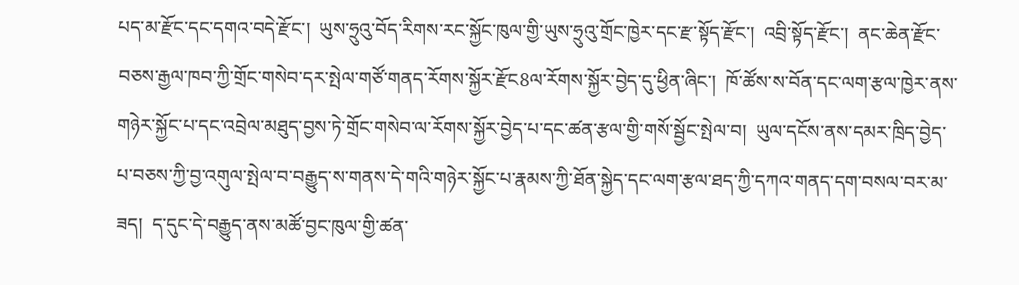པད་མ་རྫོང་དང་དགའ་བདེ་རྫོང་།  ཡུས་ཧྲུའུ་བོད་རིགས་རང་སྐྱོང་ཁུལ་གྱི་ཡུས་ཧྲུའུ་གྲོང་ཁྱེར་དང་རྫ་སྟོད་རྫོང་།  འབྲི་སྟོད་རྫོང་།  ནང་ཆེན་རྫོང་བཅས་རྒྱལ་ཁབ་ཀྱི་གྲོང་གསེབ་དར་སྤེལ་གཙོ་གནད་རོགས་སྐྱོར་རྫོང8ལ་རོགས་སྐྱོར་བྱེད་དུ་ཕྱིན་ཞིང་།  ཁོ་ཚོས་ས་བོན་དང་ལག་རྩལ་ཁྱེར་ནས་གཉེར་སྐྱོང་པ་དང་འབྲེལ་མཐུད་བྱས་ཏེ་གྲོང་གསེབ་ལ་རོགས་སྐྱོར་བྱེད་པ་དང་ཚན་རྩལ་གྱི་གསོ་སྦྱོང་སྤེལ་བ།  ཡུལ་དངོས་ནས་དམར་ཁྲིད་བྱེད་པ་བཅས་ཀྱི་བྱ་འགུལ་སྤེལ་བ་བརྒྱུད་ས་གནས་དེ་གའི་གཉེར་སྐྱོང་པ་རྣམས་ཀྱི་ཐོན་སྐྱེད་དང་ལག་རྩལ་ཐད་ཀྱི་དཀའ་གནད་དག་བསལ་བར་མ་ཟད།  ད་དུང་དེ་བརྒྱུད་ནས་མཚོ་བྱང་ཁུལ་གྱི་ཚན་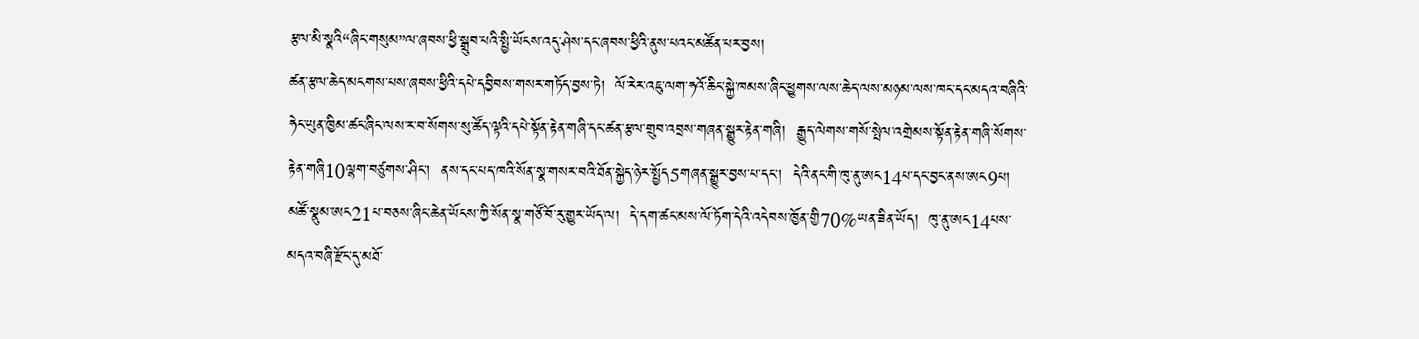རྩལ་མི་སྣའི“ཞིང་གསུམ”ལ་ཞབས་ཕྱི་སྒྲུབ་པའི་སྤྱི་ཡོངས་འདུ་ཤེས་དང་ཞབས་ཕྱིའི་ནུས་པའང་མཚོན་པར་བྱས།
ཚན་རྩལ་ཆེད་མངགས་པས་ཞབས་ཕྱིའི་དཔེ་དབྱིབས་གསར་གཏོད་བྱས་ཏེ།  ལོ་རེར་འཇུ་ལག་ཧའོ་ཆིང་སྐྱེ་ཁམས་ཞིང་ཕྱུགས་ལས་ཆེད་ལས་མཉམ་ལས་ཁང་དང་མདའ་བཞིའི་ཧེང་ཡུན་ཁྱིམ་ཚང་ཞིང་ལས་ར་བ་སོགས་སུ་ཚོད་ལྟའི་དཔེ་སྟོན་རྟེན་གཞི་དང་ཚན་རྩལ་གྲུབ་འབྲས་གཞན་སྒྱུར་རྟེན་གཞི།  རྒྱུད་ལེགས་གསོ་སྤེལ་འགྲེམས་སྟོན་རྟེན་གཞི་སོགས་རྟེན་གཞི10ལྷག་བཙུགས་ཤིང་།  ནས་དང་པད་ཁའི་སོན་སྣ་གསར་བའི་ཐོན་སྐྱེད་ཉེར་སྤྱོད5གཞན་སྒྱུར་བྱས་པ་དང་།  དེའི་ནང་གི་ཁུ་ནུ་ཨང14པ་དང་བྱང་ནས་ཨང9པ།  མཚོ་སྣུམ་ཨང21པ་བཅས་ཞིང་ཆེན་ཡོངས་ཀྱི་སོན་སྣ་གཙོ་བོ་རུ་གྱུར་ཡོད་ལ།  དེ་དག་ཚང་མས་ལོ་ཏོག་དེའི་འདེབས་ཁྱོན་གྱི70%ཡན་ཟིན་ཡོད།  ཁུ་ནུ་ཨང14པས་མདའ་བཞི་རྫོང་དུ་མཐོ་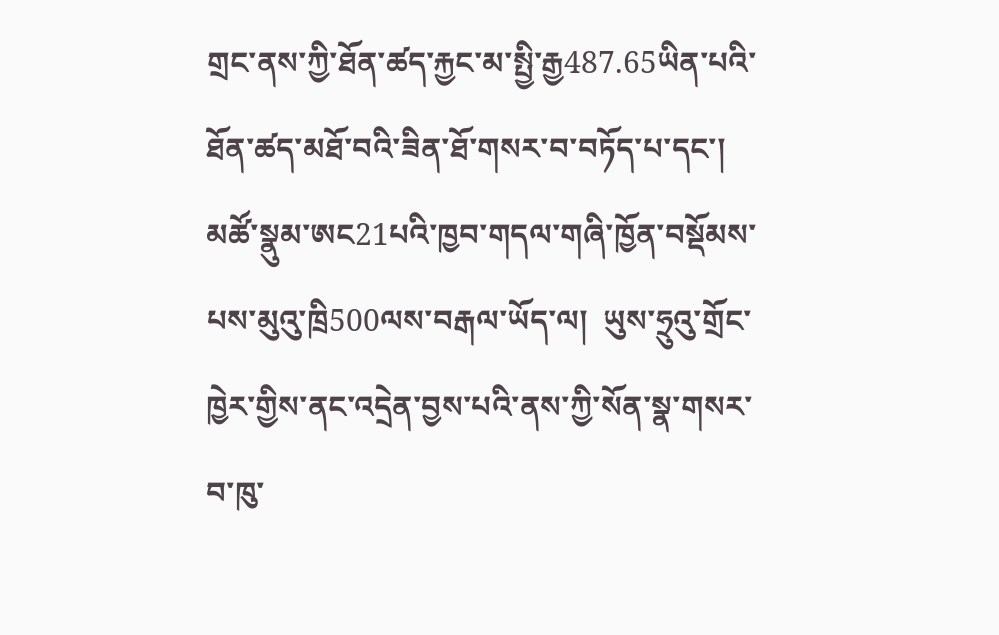གྲང་ནས་ཀྱི་ཐོན་ཚད་རྐྱང་མ་སྤྱི་རྒྱ487.65ཡིན་པའི་ཐོན་ཚད་མཐོ་བའི་ཟིན་ཐོ་གསར་བ་བཏོད་པ་དང་།  མཚོ་སྣུམ་ཨང21པའི་ཁྱབ་གདལ་གཞི་ཁྱོན་བསྡོམས་པས་མུའུ་ཁྲི500ལས་བརྒལ་ཡོད་ལ།  ཡུས་ཧྲུའུ་གྲོང་ཁྱེར་གྱིས་ནང་འདྲེན་བྱས་པའི་ནས་ཀྱི་སོན་སྣ་གསར་བ་ཁུ་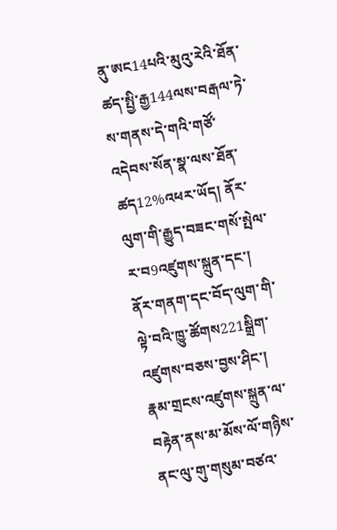ནུ་ཨང14པའི་མུའུ་རེའི་ཐོན་ཚད་སྤྱི་རྒྱ144ལས་བརྒལ་ཏེ་ས་གནས་དེ་གའི་གཙོ་འདེབས་སོན་སྣ་ལས་ཐོན་ཚད12%འཕར་ཡོད། ནོར་ལུག་གི་རྒྱུད་བཟང་གསོ་སྤེལ་ར་བ9འཛུགས་སྐྲུན་དང་།  ནོར་གནག་དང་བོད་ལུག་གི་ལྟེ་བའི་ཁྱུ་ཚོགས221སྒྲིག་འཛུགས་བཅས་བྱས་ཤིང་།  རྣམ་གྲངས་འཛུགས་སྐྲུན་ལ་བརྟེན་ནས་མ་མོས་ལོ་གཉིས་ནང་ལུ་གུ་གསུམ་བཙའ་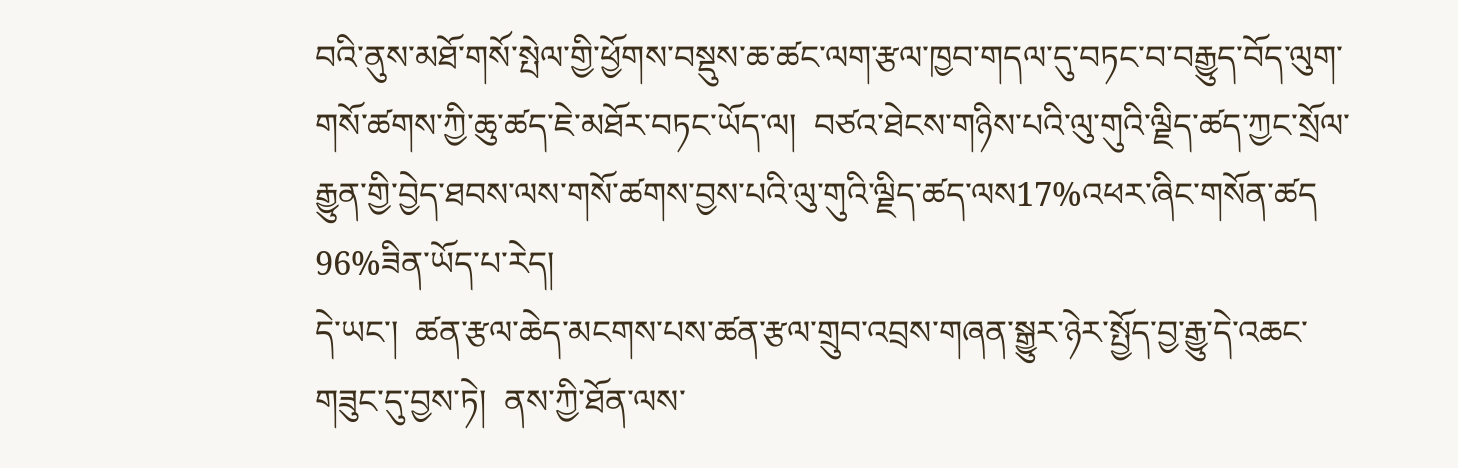བའི་ནུས་མཐོ་གསོ་སྤེལ་གྱི་ཕྱོགས་བསྡུས་ཆ་ཚང་ལག་རྩལ་ཁྱབ་གདལ་དུ་བཏང་བ་བརྒྱུད་བོད་ལུག་གསོ་ཚགས་ཀྱི་ཆུ་ཚད་ཇེ་མཐོར་བཏང་ཡོད་ལ།  བཙའ་ཐེངས་གཉིས་པའི་ལུ་གུའི་ལྗིད་ཚད་ཀྱང་སྲོལ་རྒྱུན་གྱི་བྱེད་ཐབས་ལས་གསོ་ཚགས་བྱས་པའི་ལུ་གུའི་ལྗིད་ཚད་ལས17%འཕར་ཞིང་གསོན་ཚད 96%ཟིན་ཡོད་པ་རེད།
དེ་ཡང་།  ཚན་རྩལ་ཆེད་མངགས་པས་ཚན་རྩལ་གྲུབ་འབྲས་གཞན་སྒྱུར་ཉེར་སྤྱོད་བྱ་རྒྱུ་དེ་འཆང་གཟུང་དུ་བྱས་ཏེ།  ནས་ཀྱི་ཐོན་ལས་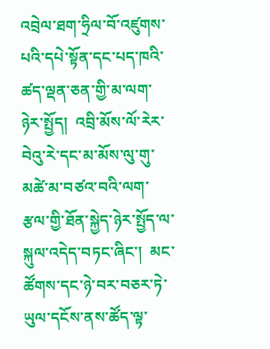འབྲེལ་ཐག་ཧྲིལ་བོ་འཛུགས་པའི་དཔེ་སྟོན་དང་པད་ཁའི་ཚད་ལྡན་ཅན་གྱི་མ་ལག་ཉེར་སྤྱོད།  འབྲི་མོས་ལོ་རེར་བེའུ་རེ་དང་མ་མོས་ལུ་གུ་མཚེ་མ་བཙའ་བའི་ལག་རྩལ་གྱི་ཐོན་སྐྱེད་ཉེར་སྤྱོད་ལ་སྐུལ་འདེད་བཏང་ཞིང་།  མང་ཚོགས་དང་ཉེ་བར་བཅར་ཏེ་ཡུལ་དངོས་ནས་ཚོད་ལྟ་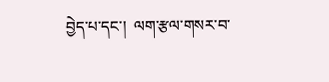བྱེད་པ་དང་།  ལག་རྩལ་གསར་བ་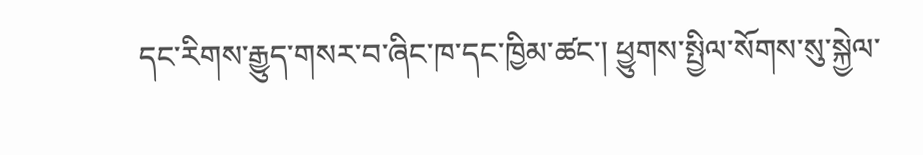དང་རིགས་རྒྱུད་གསར་བ་ཞིང་ཁ་དང་ཁྱིམ་ཚང་། ཕྱུགས་སྤྱིལ་སོགས་སུ་སྐྱེལ་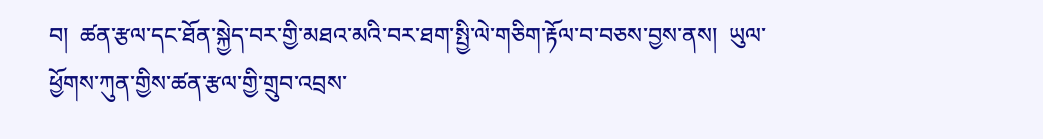བ།  ཚན་རྩལ་དང་ཐོན་སྐྱེད་བར་གྱི་མཐའ་མའི་བར་ཐག་སྤྱི་ལེ་གཅིག་རྟོལ་བ་བཅས་བྱས་ནས།  ཡུལ་ཕྱོགས་ཀུན་གྱིས་ཚན་རྩལ་གྱི་གྲུབ་འབྲས་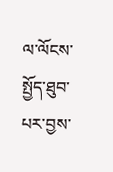ལ་ལོངས་སྤྱོད་ཐུབ་པར་བྱས་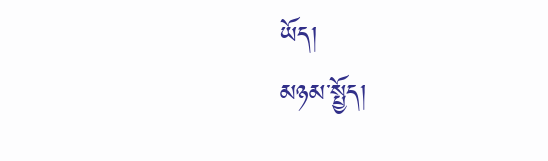ཡོད།
མཉམ་སྤྱོད།